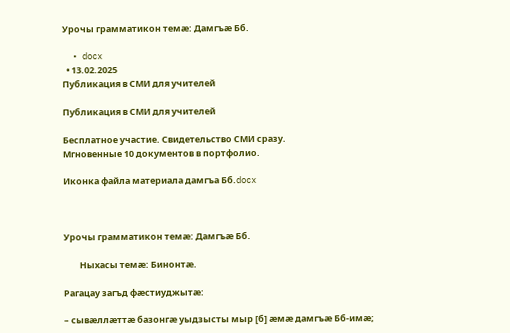Урочы грамматикон темæ: Дамгъæ Бб.

  • docx
  • 13.02.2025
Публикация в СМИ для учителей

Публикация в СМИ для учителей

Бесплатное участие. Свидетельство СМИ сразу.
Мгновенные 10 документов в портфолио.

Иконка файла материала дамгъа Бб.docx



Урочы грамматикон темæ: Дамгъæ Бб.

        Ныхасы темæ: Бинонтæ.

Рагацау загъд фæстиуджытæ:

– сывæллæттæ базонгæ уыдзысты мыр [б] æмæ дамгъæ Бб-имæ;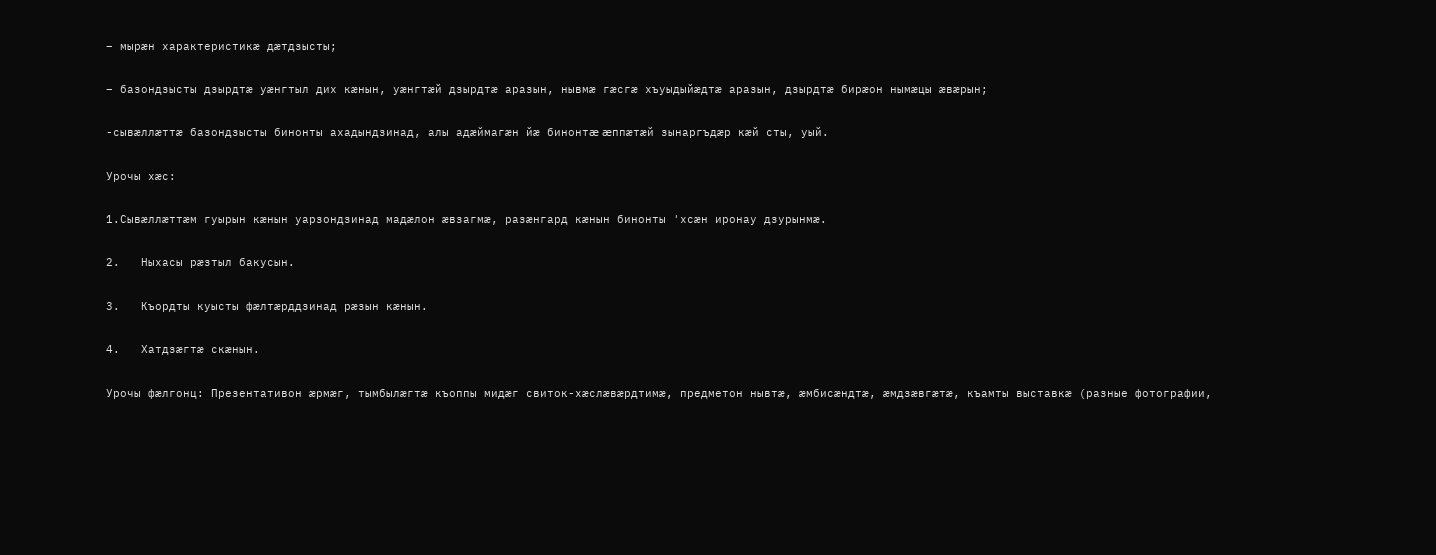– мырæн характеристикæ дæтдзысты;

– базондзысты дзырдтæ уæнгтыл дих кæнын, уæнгтæй дзырдтæ аразын, нывмæ гæсгæ хъуыдыйæдтæ аразын, дзырдтæ бирæон нымæцы æвæрын;

-сывæллæттæ базондзысты бинонты ахадындзинад, алы адæймагæн йæ бинонтæ æппæтæй зынаргъдæр кæй сты, уый.

Урочы хæс:

1.Сывæллæттæм гуырын кæнын уарзондзинад мадæлон æвзагмæ, разæнгард кæнын бинонты 'хсæн иронау дзурынмæ.

2.   Ныхасы рæзтыл бакусын.

3.   Къордты куысты фæлтæрддзинад рæзын кæнын.

4.   Хатдзæгтæ скæнын.

Урочы фæлгонц: Презентативон æрмæг, тымбылæгтæ къоппы мидæг свиток-хæслæвæрдтимæ, предметон нывтæ, æмбисæндтæ, æмдзæвгæтæ, къамты выставкæ (разные фотографии,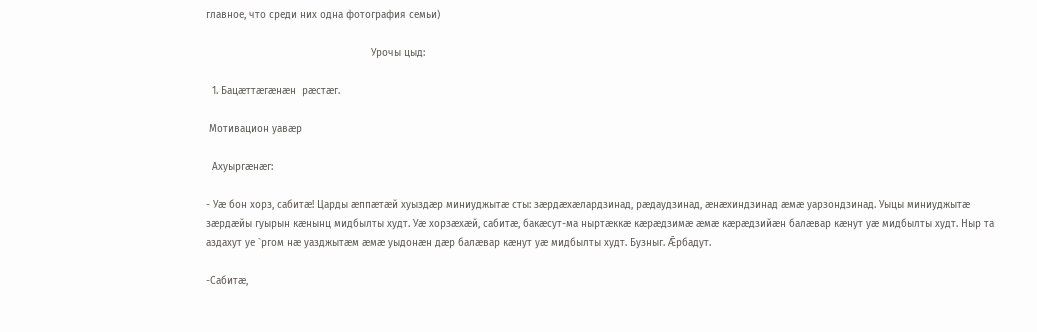главное, что среди них одна фотография семьи)

                                                       Урочы цыд:

  1. Бацæттæгæнæн  рæстæг.

 Мотивацион уавæр

  Ахуыргæнæг:

- Уæ бон хорз, сабитæ! Царды æппæтæй хуыздæр миниуджытæ сты: зæрдæхæлардзинад, рæдаудзинад, æнæхиндзинад æмæ уарзондзинад. Уыцы миниуджытæ зæрдæйы гуырын кæнынц мидбылты худт. Уæ хорзæхæй, сабитæ, бакæсут-ма ныртæккæ кæрæдзимæ æмæ кæрæдзийæн балæвар кæнут уæ мидбылты худт. Ныр та аздахут уе `ргом нæ уазджытæм æмæ уыдонæн дæр балæвар кæнут уæ мидбылты худт. Бузныг. Ǣрбадут.

-Сабитæ,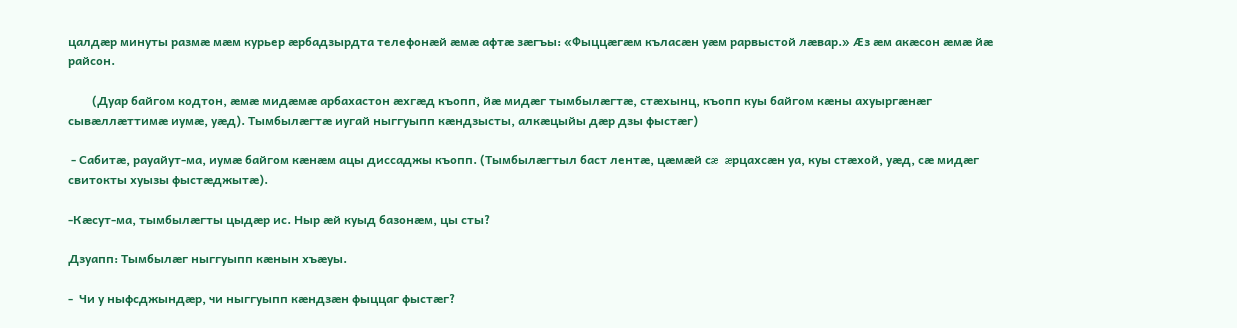цалдæр минуты размæ мæм курьер æрбадзырдта телефонæй æмæ афтæ зæгъы: «Фыццæгæм къласæн уæм рарвыстой лæвар.» Æз æм акæсон æмæ йæ райсон.

        (Дуар байгом кодтон, æмæ мидæмæ арбахастон æхгæд къопп, йæ мидæг тымбылæгтæ, стæхынц, къопп куы байгом кæны ахуыргæнæг сывæллæттимæ иумæ, уæд). Тымбылæгтæ иугай ныггуыпп кæндзысты, алкæцыйы дæр дзы фыстæг)

 - Сабитæ, рауайут-ма, иумæ байгом кæнæм ацы диссаджы къопп. (Тымбылæгтыл баст лентæ, цæмæй сæ æрцахсæн уа, куы стæхой, уæд, сæ мидæг свитокты хуызы фыстæджытæ).

-Кæсут-ма, тымбылæгты цыдæр ис. Ныр æй куыд базонæм, цы сты?

Дзуапп: Тымбылæг ныггуыпп кæнын хъæуы.

-  Чи у ныфсджындæр, чи ныггуыпп кæндзæн фыццаг фыстæг?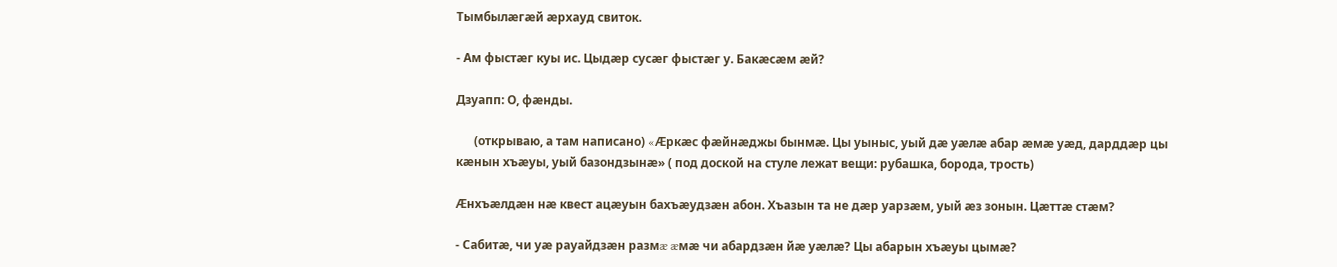Тымбылæгæй æрхауд свиток.

- Ам фыстæг куы ис. Цыдæр сусæг фыстæг у. Бакæсæм æй?

Дзуапп: О, фæнды.

      (открываю, а там написано) «Æркæс фæйнæджы бынмæ. Цы уыныс, уый дæ уæлæ абар æмæ уæд, дарддæр цы кæнын хъæуы, уый базондзынæ» ( под доской на стуле лежат вещи: рубашка, борода, трость)

Æнхъæлдæн нæ квест ацæуын бахъæудзæн абон. Хъазын та не дæр уарзæм, уый æз зонын. Цæттæ стæм?

- Сабитæ, чи уæ рауайдзæн размæ æмæ чи абардзæн йæ уæлæ? Цы абарын хъæуы цымæ?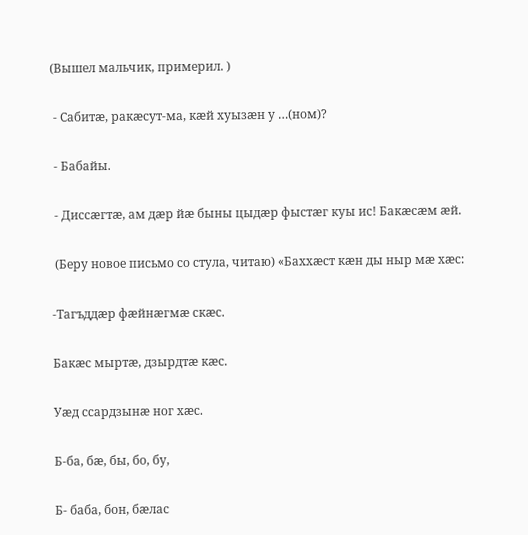(Вышел мальчик, примерил. )

 - Сабитæ, ракæсут-ма, кæй хуызæн у …(ном)?

 - Бабайы.

 - Диссæгтæ, ам дæр йæ быны цыдæр фыстæг куы ис! Бакæсæм æй.

 (Беру новое письмо со стула, читаю) «Баххæст кæн ды ныр мæ хæс:

-Тагъддæр фæйнæгмæ скæс.

Бакæс мыртæ, дзырдтæ кæс.

Уæд ссардзынæ ног хæс.

Б-ба, бæ, бы, бо, бу,

Б- баба, бон, бæлас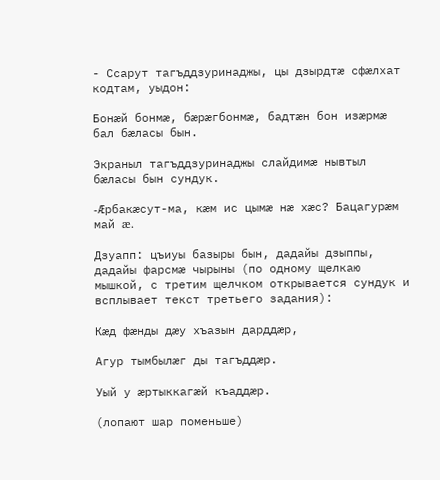- Ссарут тагъддзуринаджы, цы дзырдтæ сфæлхат кодтам, уыдон:

Бонæй бонмæ, бæрæгбонмæ, бадтæн бон изæрмæ бал бæласы бын.

Экраныл тагъддзуринаджы слайдимæ нывтыл бæласы бын сундук.

-Æрбакæсут-ма, кæм ис цымæ нæ хæс? Бацагурæм май æ.

Дзуапп: цъиуы базыры бын, дадайы дзыппы, дадайы фарсмæ чырыны (по одному щелкаю мышкой, с третим щелчком открывается сундук и всплывает текст третьего задания):

Кæд фæнды дæу хъазын дарддæр,

Агур тымбылæг ды тагъддæр.

Уый у æртыккагæй къаддæр.

(лопают шар поменьше)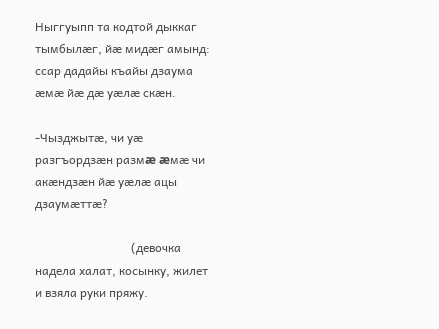Ныггуыпп та кодтой дыккаг тымбылæг, йæ мидæг амынд: ссар дадайы къайы дзаума æмæ йæ дæ уæлæ скæн.

-Чызджытæ, чи уæ разгъордзæн размæ æмæ чи акæндзæн йæ уæлæ ацы дзаумæттæ?

                                (девочка надела халат, косынку, жилет и взяла руки пряжу.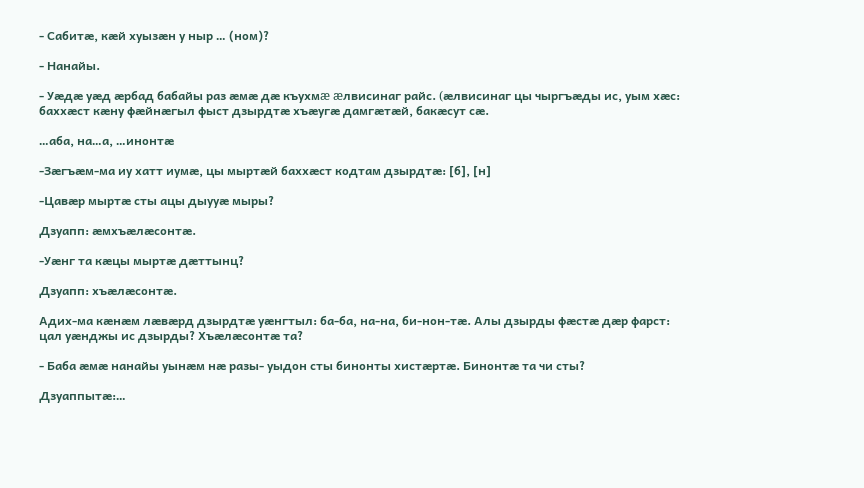- Сабитæ, кæй хуызæн у ныр … (ном)?

- Нанайы.

- Уæдæ уæд æрбад бабайы раз æмæ дæ къухмæ æлвисинаг райс. (æлвисинаг цы чыргъæды ис, уым хæс: баххæст кæну фæйнæгыл фыст дзырдтæ хъæугæ дамгæтæй, бакæсут сæ.

…аба, на…а, …инонтæ

-Зæгъæм-ма иу хатт иумæ, цы мыртæй баххæст кодтам дзырдтæ: [б], [н]

-Цавæр мыртæ сты ацы дыууæ мыры?

Дзуапп: æмхъæлæсонтæ.

-Уæнг та кæцы мыртæ дæттынц?

Дзуапп: хъæлæсонтæ.

Адих-ма кæнæм лæвæрд дзырдтæ уæнгтыл: ба-ба, на-на, би-нон-тæ. Алы дзырды фæстæ дæр фарст: цал уæнджы ис дзырды? Хъæлæсонтæ та?

- Баба æмæ нанайы уынæм нæ разы- уыдон сты бинонты хистæртæ. Бинонтæ та чи сты?

Дзуаппытæ:…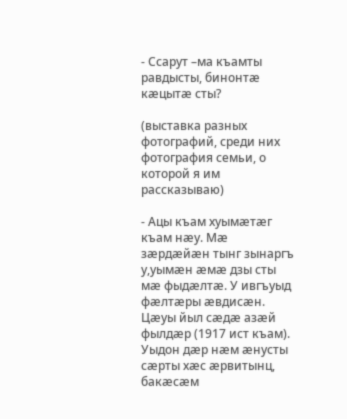- Ссарут –ма къамты равдысты, бинонтæ кæцытæ сты?

(выставка разных фотографий, среди них фотография семьи, о которой я им рассказываю)

- Ацы къам хуымæтæг къам нæу. Мæ зæрдæйæн тынг зынаргъ у,уымæн æмæ дзы сты мæ фыдæлтæ. У ивгъуыд фæлтæры æвдисæн. Цæуы йыл сæдæ азæй фылдæр (1917 ист къам). Уыдон дæр нæм æнусты сæрты хæс æрвитынц, бакæсæм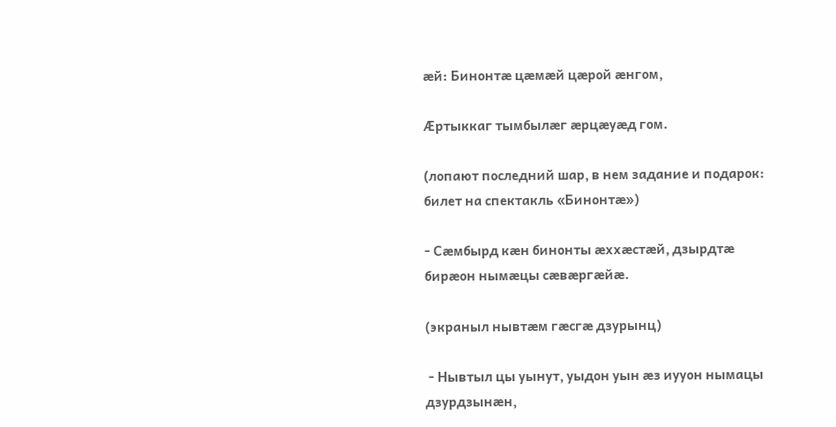æй: Бинонтæ цæмæй цæрой æнгом,

Æртыккаг тымбылæг æрцæуæд гом.

(лопают последний шар, в нем задание и подарок: билет на спектакль «Бинонтæ»)

- Сæмбырд кæн бинонты æххæстæй, дзырдтæ бирæон нымæцы сæвæргæйæ.

(экраныл нывтæм гæсгæ дзурынц)

 - Нывтыл цы уынут, уыдон уын æз иууон нымацы дзурдзынæн,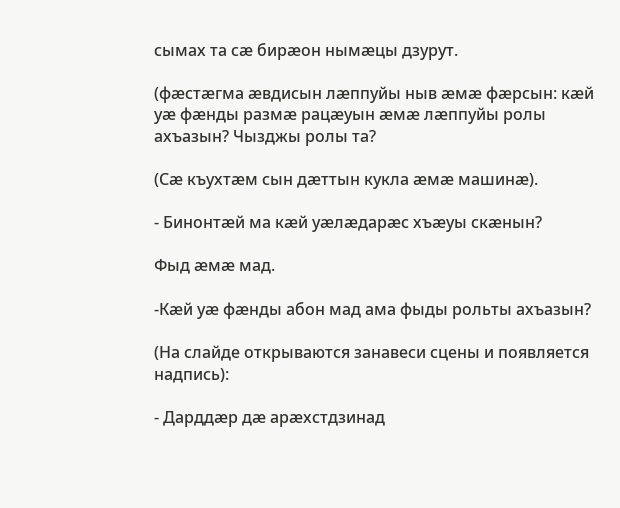сымах та сæ бирæон нымæцы дзурут.

(фæстæгма æвдисын лæппуйы ныв æмæ фæрсын: кæй уæ фæнды размæ рацæуын æмæ лæппуйы ролы ахъазын? Чызджы ролы та?

(Сæ къухтæм сын дæттын кукла æмæ машинæ).

- Бинонтæй ма кæй уæлæдарæс хъæуы скæнын?

Фыд æмæ мад.

-Кæй уæ фæнды абон мад ама фыды рольты ахъазын?

(На слайде открываются занавеси сцены и появляется надпись):

- Дарддæр дæ арæхстдзинад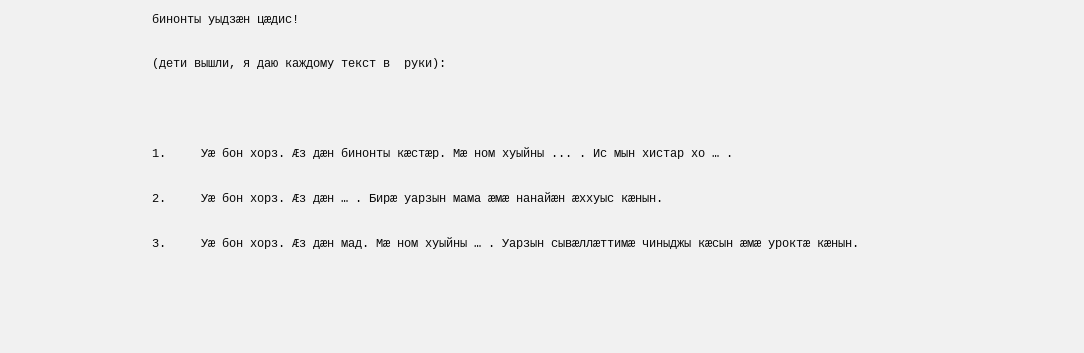бинонты уыдзæн цæдис!

(дети вышли, я даю каждому текст в  руки):



1.     Уæ бон хорз. Æз дæн бинонты кæстæр. Мæ ном хуыйны ... . Ис мын хистар хо … .

2.     Уæ бон хорз. Æз дæн … . Бирæ уарзын мама æмæ нанайæн æххуыс кæнын.

3.     Уæ бон хорз. Æз дæн мад. Мæ ном хуыйны … . Уарзын сывæллæттимæ чиныджы кæсын æмæ уроктæ кæнын.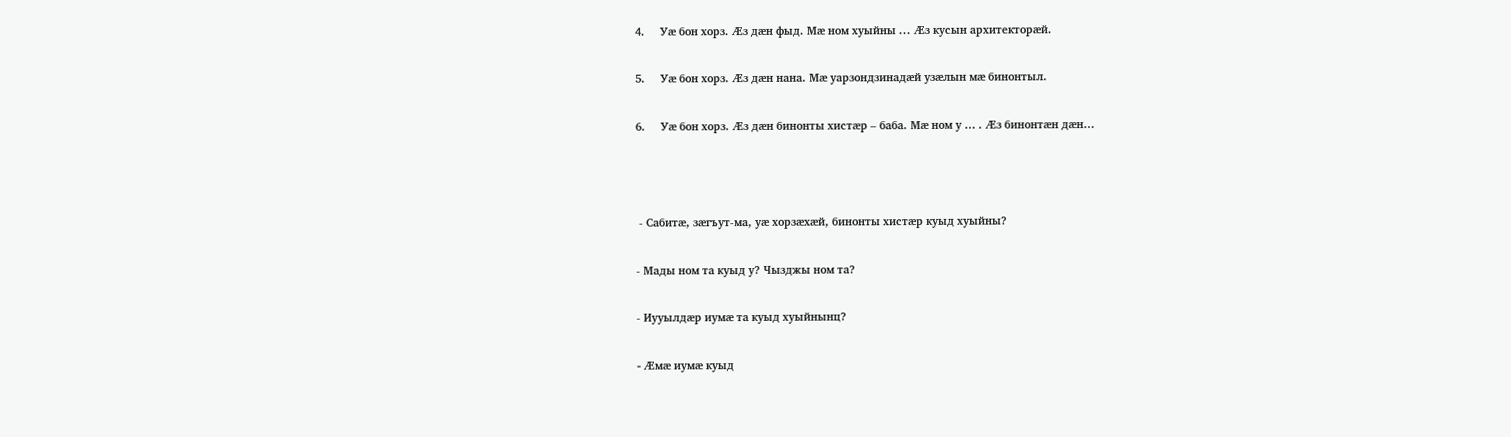4.     Уæ бон хорз. Æз дæн фыд. Мæ ном хуыйны ... Æз кусын архитекторæй.

5.     Уæ бон хорз. Æз дæн нана. Мæ уарзондзинадæй узæлын мæ бинонтыл.

6.     Уæ бон хорз. Æз дæн бинонты хистæр – баба. Мæ ном у … . Æз бинонтæн дæн…



 - Сабитæ, зæгъут-ма, уæ хорзæхæй, бинонты хистæр куыд хуыйны?

- Мады ном та куыд у? Чызджы ном та?

- Иууылдæр иумæ та куыд хуыйнынц?

- Æмæ иумæ куыд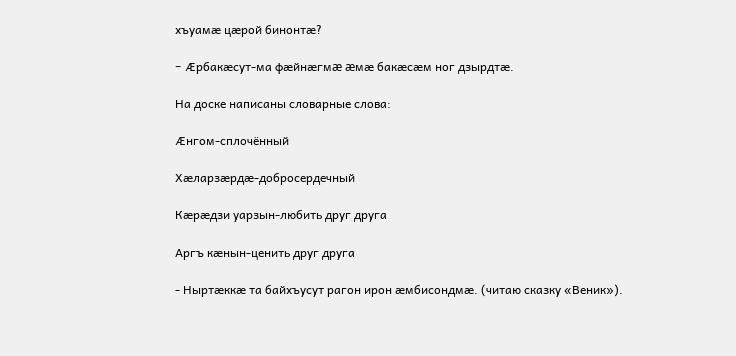хъуамæ цæрой бинонтæ?

- Æрбакæсут-ма фæйнæгмæ æмæ бакæсæм ног дзырдтæ.

На доске написаны словарные слова:

Æнгом-сплочённый

Хæларзæрдæ-добросердечный

Кæрæдзи уарзын-любить друг друга

Аргъ кæнын-ценить друг друга

- Ныртæккæ та байхъусут рагон ирон æмбисондмæ. (читаю сказку «Веник»).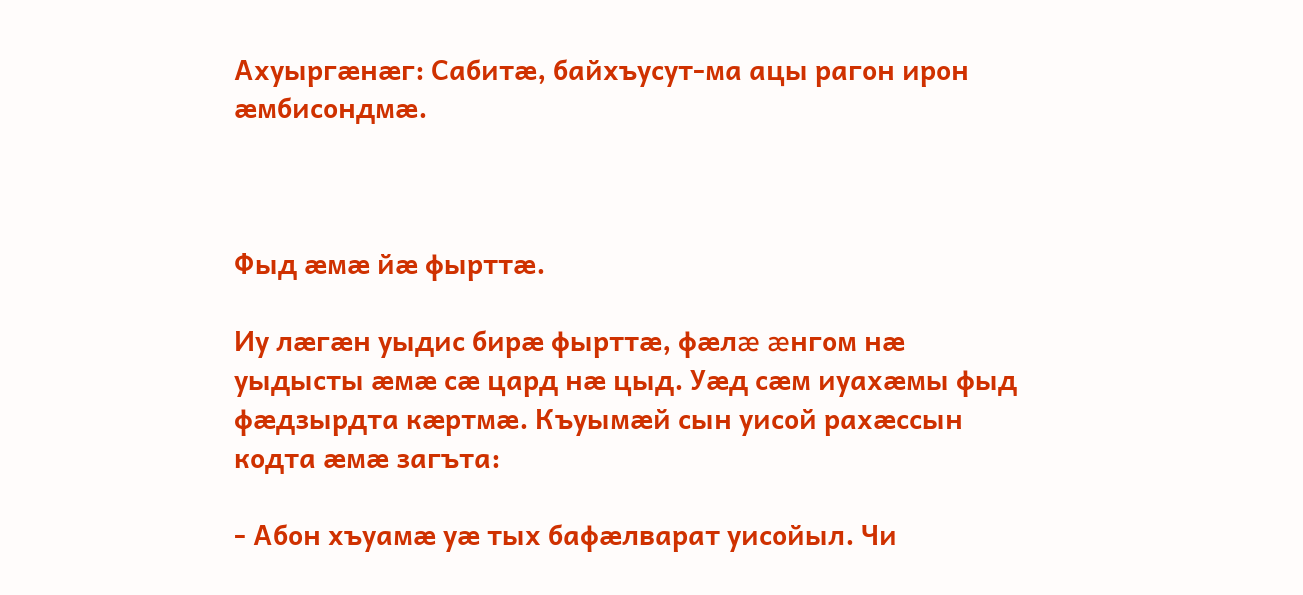Ахуыргæнæг: Сабитæ, байхъусут-ма ацы рагон ирон æмбисондмæ.



Фыд æмæ йæ фырттæ.

Иу лæгæн уыдис бирæ фырттæ, фæлæ æнгом нæ уыдысты æмæ сæ цард нæ цыд. Уæд сæм иуахæмы фыд фæдзырдта кæртмæ. Къуымæй сын уисой рахæссын кодта æмæ загъта:

- Абон хъуамæ уæ тых бафæлварат уисойыл. Чи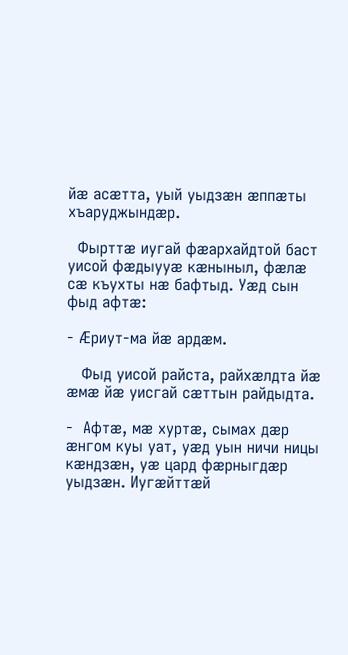йæ асæтта, уый уыдзæн æппæты хъаруджындæр.

  Фырттæ иугай фæархайдтой баст уисой фæдыууæ кæныныл, фæлæ сæ къухты нæ бафтыд. Уæд сын фыд афтæ:

- Ӕриут-ма йæ ардæм.

   Фыд уисой райста, райхæлдта йæ æмæ йæ уисгай сæттын райдыдта.

-  Афтæ, мæ хуртæ, сымах дæр æнгом куы уат, уæд уын ничи ницы кæндзæн, уæ цард фæрныгдæр уыдзæн. Иугæйттæй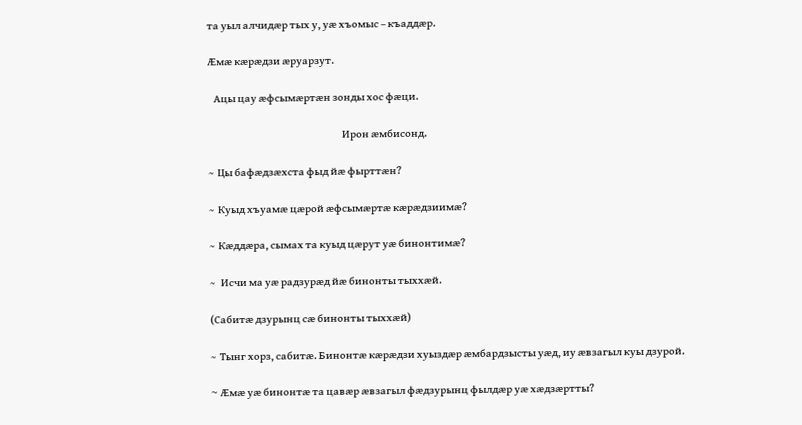та уыл алчидæр тых у, уæ хъомыс – къаддæр.

Ӕмæ кæрæдзи æруарзут.

   Ацы цау æфсымæртæн зонды хос фæци.

                                                                   Ирон æмбисонд.

~  Цы бафæдзæхста фыд йæ фырттæн?

~  Куыд хъуамæ цæрой æфсымæртæ кæрæдзиимæ?

~  Кæддæра, сымах та куыд цæрут уæ бинонтимæ?

~   Исчи ма уæ радзурæд йæ бинонты тыххæй.

(Сабитæ дзурынц сæ бинонты тыххæй)

~  Тынг хорз, сабитæ. Бинонтæ кæрæдзи хуыздæр æмбардзысты уæд, иу æвзагыл куы дзурой.

~ Æмæ уæ бинонтæ та цавæр æвзагыл фæдзурынц фылдæр уæ хæдзæртты?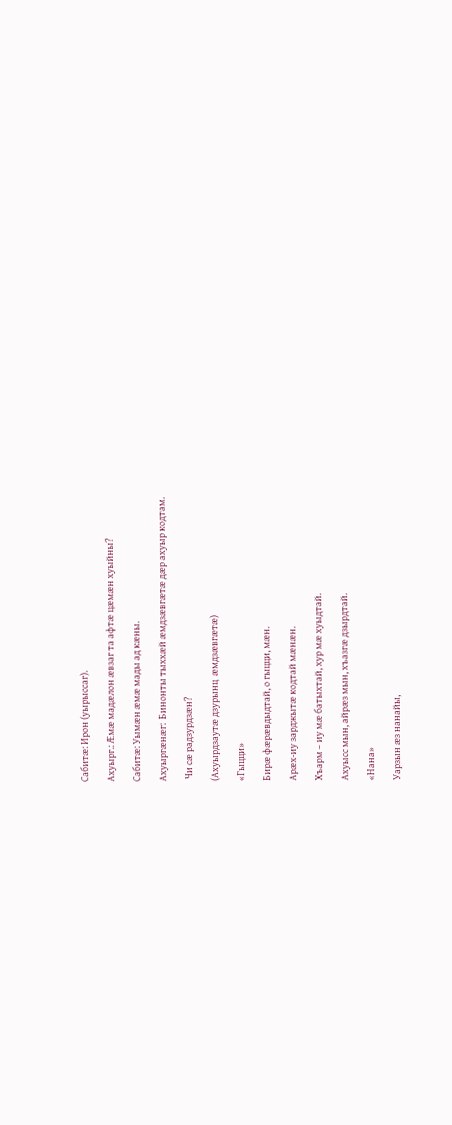Сабитæ: Ирон (уырыссаг).

Ахуырг.: Æмæ мадæлон æвзаг та афтæ цæмæн хуыйны?

Сабитæ: Уымæн æмæ мады ад кæны.

Ахуыргæнæг:  Бинонты тыххæй æмдзæвгæтæ дæр ахуыр кодтам.

 Чи сæ радзурдзæн?

(Ахуырдзаутæ дзурынц  æмдзæвгæтæ)

«Гыцци»

Бирæ фæрæвдыдтай, о гыцци, мæн.

Арæх-иу зарджытæ кодтай мæнæн.

Хъарм – иу мæ батыхтай, хур мæ хуыдтай.

Ахуысс мын, айрæз мын, хъазгæ дзырдтай.

«Нана»

Уарзын æз нанайы,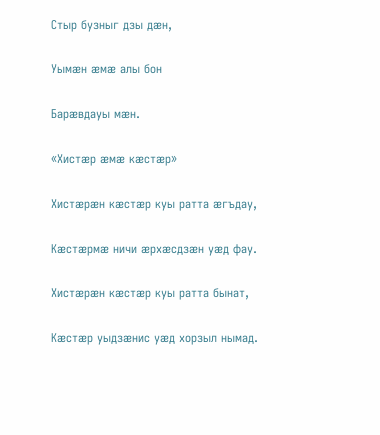Стыр бузныг дзы дæн,

Уымæн æмæ алы бон

Барæвдауы мæн.

«Хистæр æмæ кæстæр»

Хистæрæн кæстæр куы ратта æгъдау,

Кæстæрмæ ничи æрхæсдзæн уæд фау.

Хистæрæн кæстæр куы ратта бынат,

Кæстæр уыдзæнис уæд хорзыл нымад.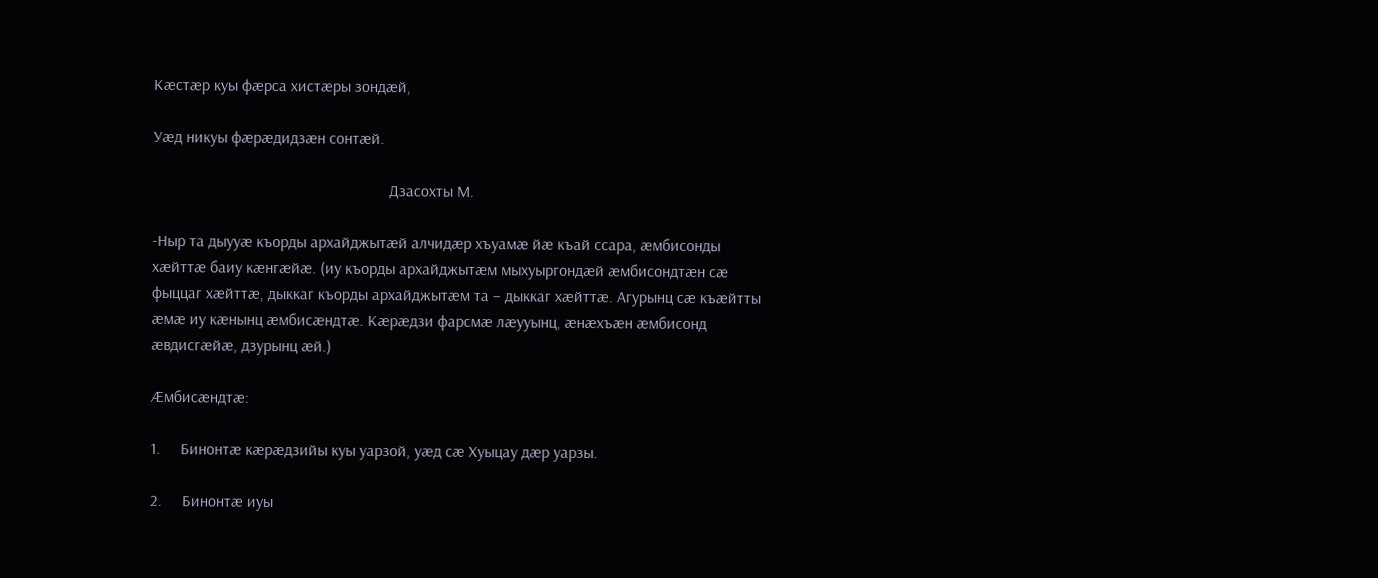Кæстæр куы фæрса хистæры зондæй,

Уæд никуы фæрæдидзæн сонтæй.

                                                           Дзасохты М.

-Ныр та дыууæ къорды архайджытæй алчидæр хъуамæ йæ къай ссара, æмбисонды хæйттæ баиу кæнгæйæ. (иу къорды архайджытæм мыхуыргондæй æмбисондтæн сæ фыццаг хæйттæ, дыккаг къорды архайджытæм та – дыккаг хæйттæ. Агурынц сæ къæйтты æмæ иу кæнынц æмбисæндтæ. Кæрæдзи фарсмæ лæууынц, æнæхъæн æмбисонд æвдисгæйæ, дзурынц æй.)

Æмбисæндтæ:

1.     Бинонтæ кæрæдзийы куы уарзой, уæд сæ Хуыцау дæр уарзы.

2.     Бинонтæ иуы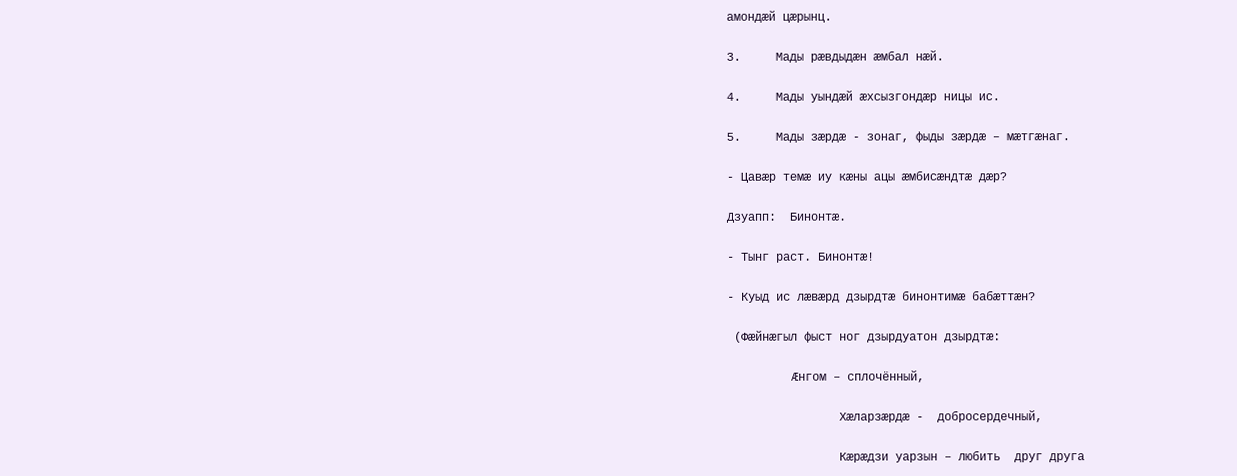амондæй цæрынц.

3.     Мады рæвдыдæн æмбал нæй.

4.     Мады уындæй æхсызгондæр ницы ис.

5.     Мады зæрдæ - зонаг, фыды зæрдæ – мæтгæнаг.

- Цавæр темæ иу кæны ацы æмбисæндтæ дæр?

Дзуапп:  Бинонтæ.

- Тынг раст. Бинонтæ!

- Куыд ис лæвæрд дзырдтæ бинонтимæ бабæттæн?

 (Фæйнæгыл фыст ног дзырдуатон дзырдтæ:

                Æнгом – сплочённый,

                Хæларзæрдæ -  добросердечный,

                Кæрæдзи уарзын – любить  друг друга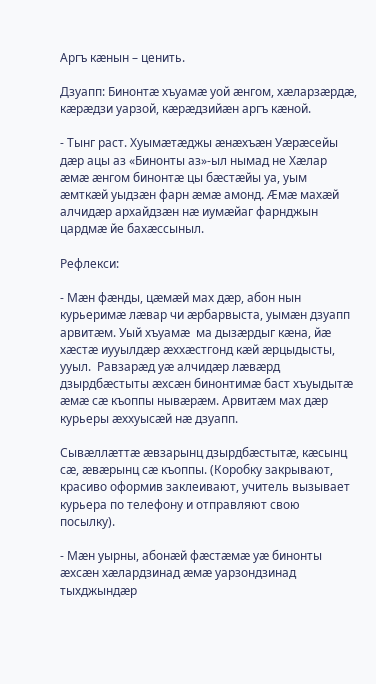Аргъ кæнын – ценить.

Дзуапп: Бинонтæ хъуамæ уой æнгом, хæларзæрдæ, кæрæдзи уарзой, кæрæдзийæн аргъ кæной.

- Тынг раст. Хуымæтæджы æнæхъæн Уæрæсейы дæр ацы аз «Бинонты аз»-ыл нымад не Хæлар æмæ æнгом бинонтæ цы бæстæйы уа, уым æмткæй уыдзæн фарн æмæ амонд. Æмæ махæй алчидæр архайдзæн нæ иумæйаг фарнджын цардмæ йе бахæссыныл.

Рефлекси:

- Мæн фæнды, цæмæй мах дæр, абон нын курьеримæ лæвар чи æрбарвыста, уымæн дзуапп арвитæм. Уый хъуамæ  ма дызæрдыг кæна, йæ хæстæ иууылдæр æххæстгонд кæй æрцыдысты, ууыл.  Равзарæд уæ алчидæр лæвæрд дзырдбæстыты æхсæн бинонтимæ баст хъуыдытæ æмæ сæ къоппы нывæрæм. Арвитæм мах дæр курьеры æххуысæй нæ дзуапп.

Сывæллæттæ æвзарынц дзырдбæстытæ, кæсынц сæ, æвæрынц сæ къоппы. (Коробку закрывают, красиво оформив заклеивают, учитель вызывает курьера по телефону и отправляют свою посылку).

- Мæн уырны, абонæй фæстæмæ уæ бинонты æхсæн хæлардзинад æмæ уарзондзинад тыхджындæр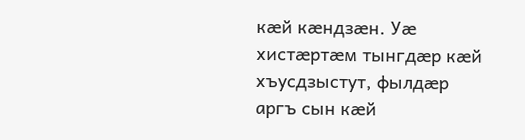кæй кæндзæн. Уæ хистæртæм тынгдæр кæй хъусдзыстут, фылдæр аргъ сын кæй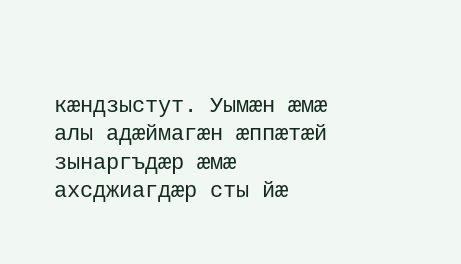кæндзыстут. Уымæн æмæ алы адæймагæн æппæтæй зынаргъдæр æмæ ахсджиагдæр сты йæ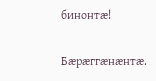бинонтæ!

Бæрæггæнæнтæ.